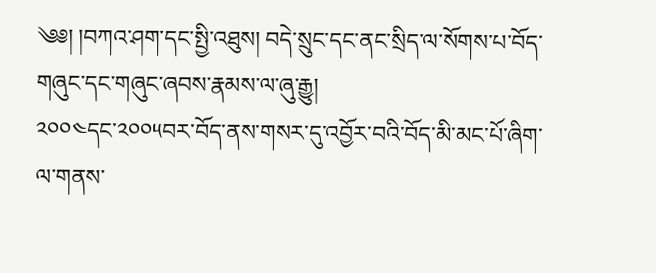༄༅། །བཀའ་ཤག་དང་སྤྱི་འཐུས། བདེ་སྲུང་དང་ནང་སྲིད་ལ་སོགས་པ་བོད་གཞུང་དང་གཞུང་ཞབས་རྣམས་ལ་ཞུ་རྒྱུ།
༢༠༠༤དང་༢༠༠༥བར་བོད་ནས་གསར་དུ་འབྱོར་བའི་བོད་མི་མང་པོ་ཞིག་ལ་གནས་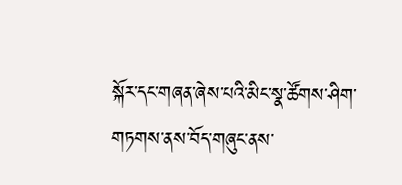སྐོར་དང་གཞན་ཞེས་པའི་མིང་སྣ་ཚོགས་ཤིག་གཏགས་ནས་བོད་གཞུང་ནས་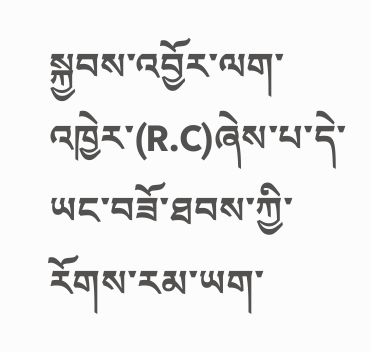སྐྱབས་འབྱོར་ལག་འཁྱེར་(R.C)ཞེས་པ་དེ་ཡང་བཟོ་ཐབས་ཀྱི་རོགས་རམ་ཡག་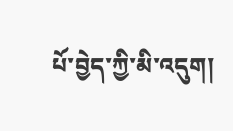པོ་བྱེད་ཀྱི་མི་འདུག།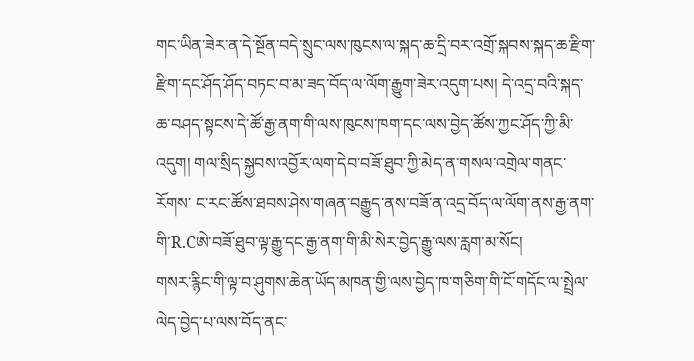གང་ཡིན་ཟེར་ན་དེ་སྔོན་བདེ་སྲུང་ལས་ཁུངས་ལ་སྐད་ཆ་དྲི་བར་འགྲོ་སྐབས་སྐད་ཆ་རྫིག་རྫིག་དང་ཤོད་ཤོད་བཏང་བ་མ་ཟད་བོད་ལ་ལོག་རྒྱུག་ཟེར་འདུག་པས། དེ་འདྲ་བའི་སྐད་ཆ་བཤད་སྟངས་དེ་ཚོ་རྒྱ་ནག་གི་ལས་ཁུངས་ཁག་དང་ལས་བྱེད་ཚོས་ཀྱང་ཤོད་ཀྱི་མི་འདུག། གལ་སྲིད་སྐྱབས་འབྱོར་ལག་དེབ་བཟོ་ཐུབ་ཀྱི་མེད་ན་གསལ་འགྲེལ་གནང་རོགས་ ང་རང་ཚོས་ཐབས་ཤེས་གཞན་བརྒྱུད་ནས་བཟོ་ན་འདྲ་བོད་ལ་ལོག་ནས་རྒྱ་ནག་གི་R.Cཨེ་བཟོ་ཐུབ་ལྟ་རྒྱུ་དང་རྒྱ་ནག་གི་མི་སེར་བྱེད་རྒྱུ་ལས་རླག་མ་སོང།
གསར་རྙིང་གི་ལྟ་བ་ཤུགས་ཆེན་ཡོད་མཁན་གྱི་ལས་བྱེད་ཁ་གཅིག་གི་ངོ་གདོང་ལ་སྤྲེལ་ལེད་བྱེད་པ་ལས་བོད་ནང་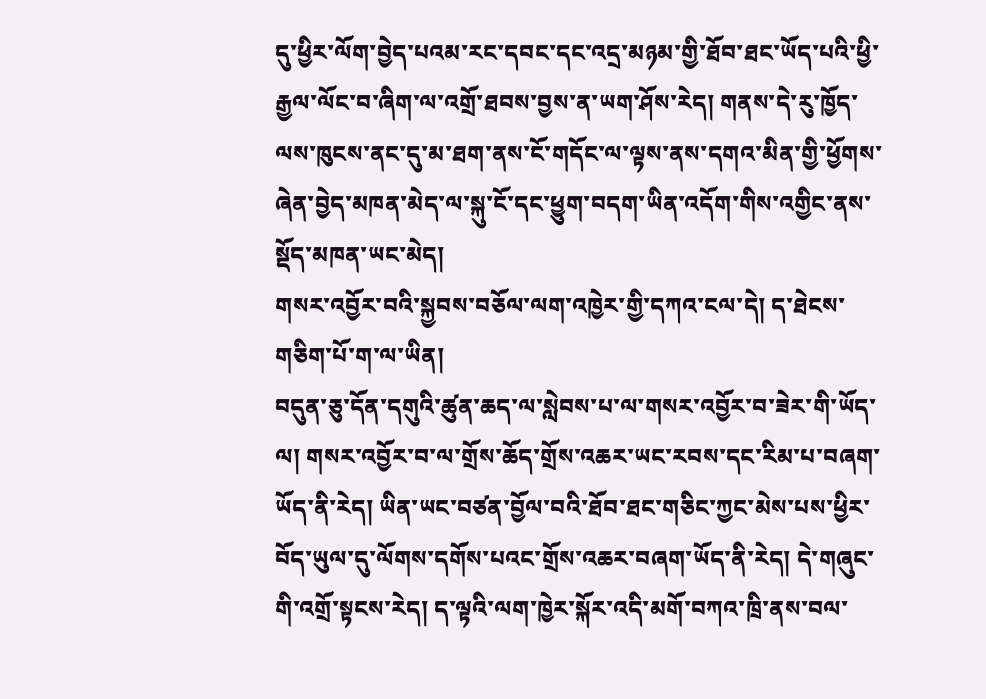དུ་ཕྱིར་ལོག་བྱེད་པའམ་རང་དབང་དང་འདྲ་མཉམ་གྱི་ཐོབ་ཐང་ཡོད་པའི་ཕྱི་རྒྱལ་ལོང་བ་ཞིག་ལ་འགྲོ་ཐབས་བྱས་ན་ཡག་ཤོས་རེད། གནས་དེ་རུ་ཁྱོད་ལས་ཁུངས་ནང་དུ་མ་ཐག་ནས་ངོ་གདོང་ལ་ལྟས་ནས་དགའ་མིན་གྱི་ཕྱོགས་ཞེན་བྱེད་མཁན་མེད་ལ་སྐུ་ངོ་དང་ཕྱུག་བདག་ཡིན་འདོག་གིས་འགྱིང་ནས་སྡོད་མཁན་ཡང་མེད།
གསར་འབྱོར་བའི་སྐྱབས་བཅོལ་ལག་འཁྱེར་གྱི་དཀའ་ངལ་དེ། ད་ཐེངས་གཅིག་པོ་ག་ལ་ཡིན།
བདུན་ཅུ་དོན་དགུའི་ཚུན་ཆད་ལ་སླེབས་པ་ལ་གསར་འབྱོར་བ་ཟེར་གི་ཡོད་ལ། གསར་འབྱོར་བ་ལ་གྲོས་ཆོད་གྲོས་འཆར་ཡང་རབས་དང་རིམ་པ་བཞག་ཡོད་ནི་རེད། ཡིན་ཡང་བཙན་བྱོལ་བའི་ཐོབ་ཐང་གཅིང་ཀྱང་མེས་པས་ཕྱིར་བོད་ཡུལ་དུ་ལོགས་དགོས་པའང་གྲོས་འཆར་བཞག་ཡོད་ནི་རེད། དེ་གཞུང་གི་འགྲོ་སྟངས་རེད། ད་ལྟའི་ལག་ཁྱེར་སྐོར་འདི་མགོ་བཀའ་ཁྲི་ནས་བལ་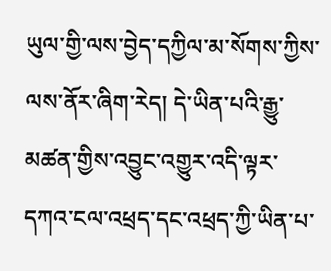ཡུལ་གྱི་ལས་བྱེད་དཀྱིལ་མ་སོགས་ཀྱིས་ལས་ནོར་ཞིག་རེད། དེ་ཡིན་པའི་རྒྱུ་མཚན་གྱིས་འབྱུང་འགྱུར་འདི་ལྟར་དཀའ་ངལ་འཕྲད་དང་འཕྲད་ཀྱི་ཡིན་པ་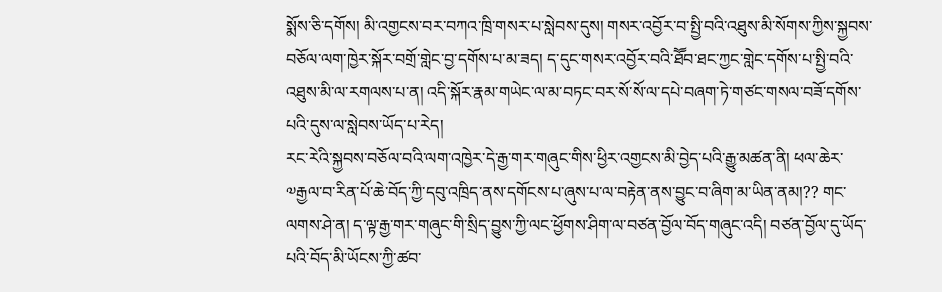སྨོས་ཅི་དགོས། མི་འགྱངས་བར་བཀའ་ཁྲི་གསར་པ་སླེབས་དུས། གསར་འབྱོར་བ་སྤྱི་བའི་འཐུས་མི་སོགས་ཀྱིས་སྐྱབས་བཅོལ་ལག་ཁྱེར་སྐོར་བགྲོ་གླེང་བྱ་དགོས་པ་མ་ཟད། ད་དུང་གསར་འབྱོར་བའི་ཐཽབ་ཐང་ཀྱང་གླེང་དགོས་པ་སྤྱི་བའི་འཐུས་མི་ལ་རགལས་པ་ན། འདི་སྐོར་རྣམ་གཡེང་ལ་མ་བཏང་བར་སོ་སོ་ལ་དཔེ་བཞག་ཏེ་གཙང་གསལ་བཟོ་དགོས་པའི་དུས་ལ་སླེབས་ཡོད་པ་རེད།
རང་རེའི་སྐྱབས་བཅོལ་བའི་ལག་འཁྱེར་དེ་རྒྱ་གར་གཞུང་གིས་ཕྱིར་འགྱངས་མི་བྱེད་པའི་རྒྱུ་མཚན་ནི། ཕལ་ཆེར་༧རྒྱལ་བ་རིན་པོ་ཆེ་བོད་ཀྱི་དབུ་འཁྲིད་ནས་དགོངས་པ་ཞུས་པ་ལ་བརྟེན་ནས་བྱུང་བ་ཞིག་མ་ཡིན་ནམ།?? གང་ལགས་ཤེ་ན། ད་ལྟ་རྒྱ་གར་གཞུང་གི་སྲིད་བྱུས་ཀྱི་ལང་ཕྱོགས་ཤིག་ལ་བཙན་བྱོལ་བོད་གཞུང་འདི། བཙན་བྱོལ་དུ་ཡོད་པའི་བོད་མི་ཡོངས་ཀྱི་ཚབ་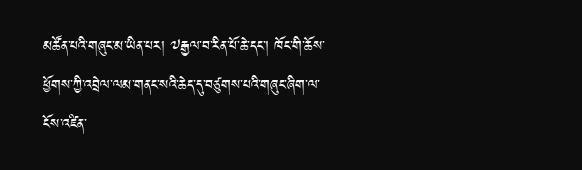མཚོན་པའི་གཞུང་མ་ཡིན་པར། ༧རྒྱལ་བ་རིན་པོ་ཆེ་དང་། ཁོང་གི་ཆོས་ཕྱོགས་ཀྱི་འབྲེལ་ལམ་གནང་སའི་ཆེད་དུ་བཙུགས་པའི་གཞུང་ཞིག་ལ་ངོས་འཛིན་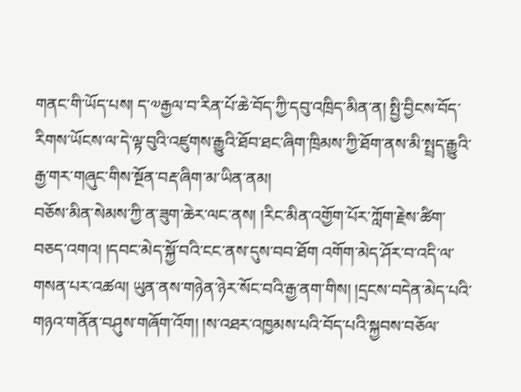གནང་གི་ཡོད་པས། ད་༧རྒྱལ་བ་རིན་པོ་ཆེ་བོད་ཀྱི་དབུ་འཁྲིད་མིན་ན། སྤྱི་བྱིངས་བོད་རིགས་ཡོངས་ལ་དེ་ལྟ་བུའི་འཛུགས་རྒྱུའི་ཐོབ་ཐང་ཞིག་ཁྲིམས་ཀྱི་ཐོག་ནས་མི་སྤྲད་རྒྱུའི་རྒྱ་གར་གཞུང་གིས་སྔོན་བརྡ་ཞིག་མ་ཡིན་ནམ།
བཅོས་མིན་སེམས་ཀྱི་ན་ཟུག་ཆེར་ལང་ནས། །རིང་མིན་འགྱོག་པོར་ཀློག་རྗེས་ཚིག་བཅད་འགའ། །དབང་མེད་སྐྱོ་བའི་ངང་ནས་དུས་བབ་ཐོག འགོག་མེད་ཤོར་བ་འདི་ལ་གསན་པར་འཚལ། ཡུན་ནས་གཉེན་ཉེར་སོང་བའི་རྒྱ་ནག་གིས། །དྲངས་བདེན་མེད་པའི་གཉའ་གནོན་བཤུས་གཞོག་འོག། །ས་འཐར་འཁྱམས་པའི་བོད་པའི་སྐྱབས་བཅོལ་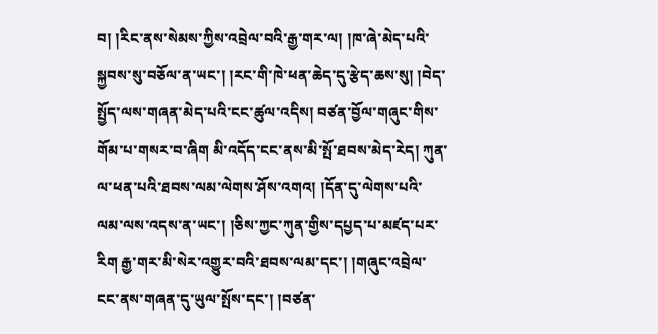བ། །རིང་ནས་སེམས་ཀྱིས་འབྲེལ་བའི་རྒྱ་གར་ལ། །ཁ་ཞེ་མེད་པའི་སྐྱབས་སུ་བཅོལ་ན་ཡང་། །རང་གི་ཁེ་ཕན་ཆེད་དུ་རྩེད་ཆས་སུ། །བེད་སྤྱོད་ལས་གཞན་མེད་པའི་ངང་ཚུལ་འདིས། བཙན་བྱོལ་གཞུང་གིས་གོམ་པ་གསར་བ་ཞིག མི་འདོད་ངང་ནས་མི་སྤོ་ཐབས་མེད་རེད། ཀུན་ལ་ཕན་པའི་ཐབས་ལམ་ལེགས་ཤོས་འགའ། །དོན་དུ་ལེགས་པའི་ལམ་ལས་འདས་ན་ཡང་། །ཅིས་ཀྱང་ཀུན་གྱིས་དཔྱད་པ་མཛད་པར་རིག རྒྱ་གར་མི་སེར་འགྱུར་བའི་ཐབས་ལམ་དང་། །གཞུང་འབྲེལ་ངང་ནས་གཞན་དུ་ཡུལ་སྤོས་དང་། །བཙན་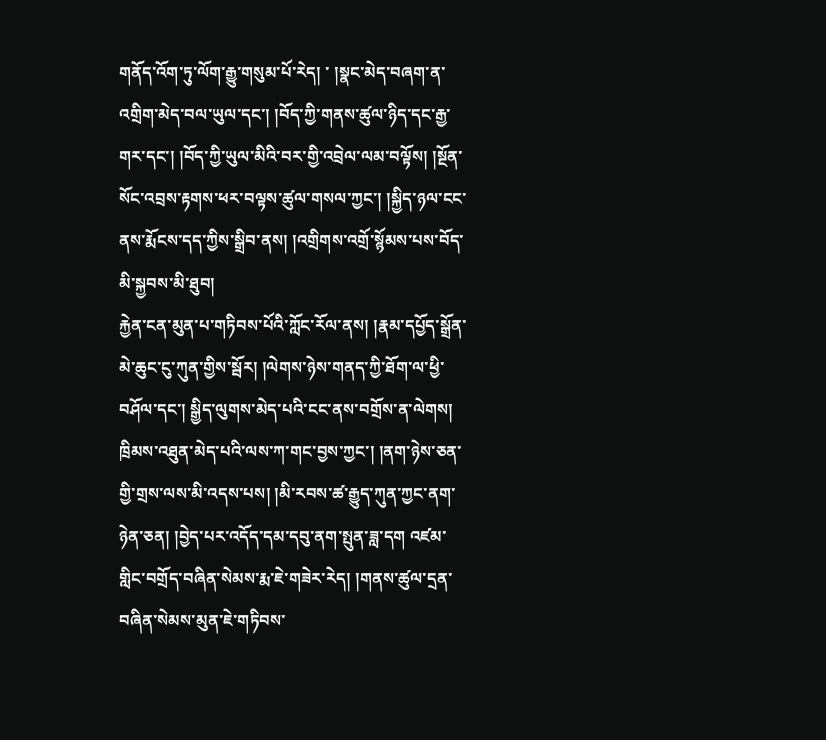གནོད་འོག་ཏུ་ལོག་རྒྱུ་གསུམ་པོ་རེད། ་ །སྣང་མེད་བཞག་ན་འགྲིག་མེད་བལ་ཡུལ་དང་། །བོད་ཀྱི་གནས་ཚུལ་ཉིད་དང་རྒྱ་གར་དང་། །བོད་ཀྱི་ཡུལ་མིའི་བར་གྱི་འབྲེལ་ལམ་བལྟོས། །སྔོན་སོང་འབྲས་རྟགས་ཕར་བལྟས་ཚུལ་གསལ་ཀྱང་། །སྐྱིད་ཉལ་ངང་ནས་རྨོངས་དད་ཀྱིས་སྒྲིབ་ནས། །འགྲིགས་འགྲོ་སྙོམས་པས་བོད་མི་སྐྱབས་མི་ཐུབ།
རྐྱེན་ངན་མུན་པ་གཏིབས་པོའི་ཀློང་རོལ་ནས། །རྣམ་དཔྱོད་སྒྲོན་མེ་ཆུང་ངུ་ཀུན་གྱིས་སྦོར། །ལེགས་ཉེས་གནད་ཀྱི་ཐོག་ལ་ཕྱི་བཤོལ་དང་། སྒྱིད་ལུགས་མེད་པའི་ངང་ནས་བགྲོས་ན་ལེགས། ཁྲིམས་འཐུན་མེད་པའི་ལས་ཀ་གང་བྱས་ཀྱང་། །ནག་ཉེས་ཅན་གྱི་གྲས་ལས་མི་འདས་པས། །མི་རབས་ཚ་རྒྱུད་ཀུན་ཀྱང་ནག་ཉེན་ཅན། །བྱེད་པར་འདོད་དམ་དབུ་ནག་སྤུན་ཟླ་དག འཛམ་གླིང་བགྲོད་བཞིན་སེམས་རྨ་ཇེ་གཟེར་རེད། །གནས་ཚུལ་དྲན་བཞིན་སེམས་མུན་ཇེ་གཏིབས་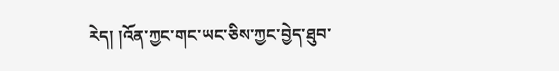རེད། །འོན་ཀྱང་གང་ཡང་ཅིས་ཀྱང་བྱེད་ཐུབ་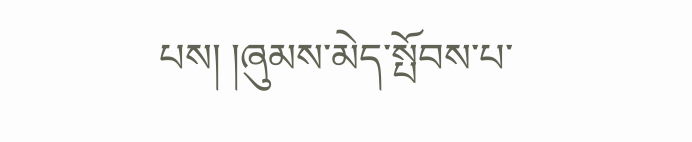པས། །ཞུམས་མེད་སྤོབས་པ་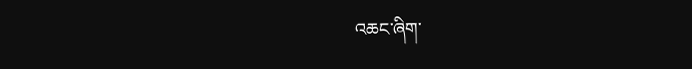འཆང་ཞིག་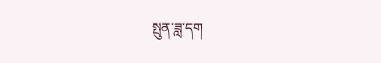སྤུན་ཟླ་དག